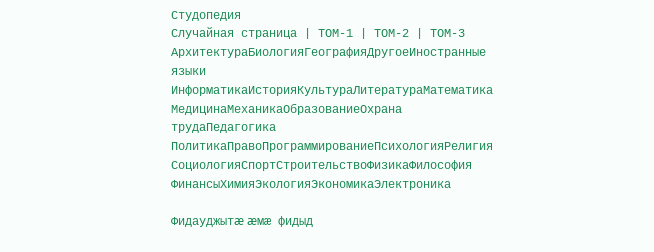Студопедия
Случайная страница | ТОМ-1 | ТОМ-2 | ТОМ-3
АрхитектураБиологияГеографияДругоеИностранные языки
ИнформатикаИсторияКультураЛитератураМатематика
МедицинаМеханикаОбразованиеОхрана трудаПедагогика
ПолитикаПравоПрограммированиеПсихологияРелигия
СоциологияСпортСтроительствоФизикаФилософия
ФинансыХимияЭкологияЭкономикаЭлектроника

Фидауджытæ æмæ фидыд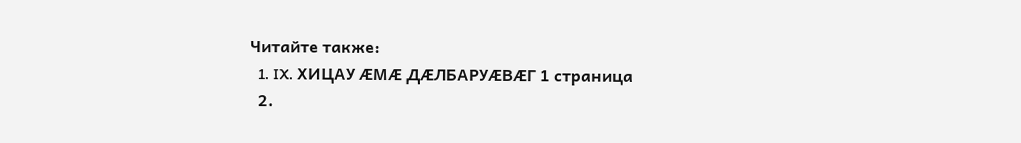Читайте также:
  1. IX. ХИЦАУ ÆМÆ ДÆЛБАРУÆВÆГ 1 страница
  2.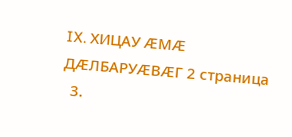IX. ХИЦАУ ÆМÆ ДÆЛБАРУÆВÆГ 2 страница
  3.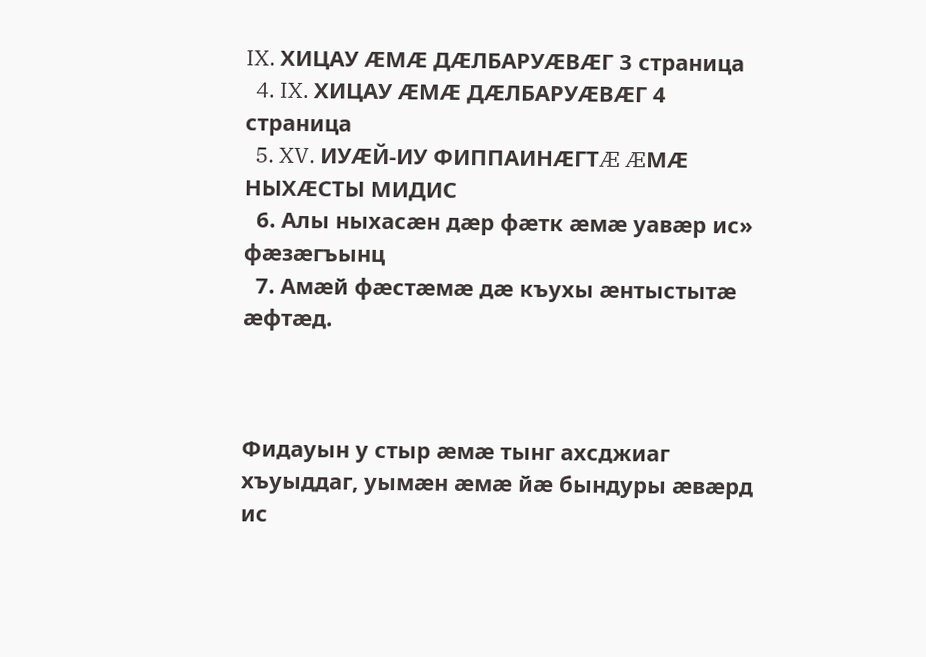IX. ХИЦАУ ÆМÆ ДÆЛБАРУÆВÆГ 3 страница
  4. IX. ХИЦАУ ÆМÆ ДÆЛБАРУÆВÆГ 4 страница
  5. XV. ИУÆЙ-ИУ ФИППАИНÆГТÆ ÆМÆ НЫХÆСТЫ МИДИС
  6. Алы ныхасæн дæр фæтк æмæ уавæр ис» фæзæгъынц
  7. Амæй фæстæмæ дæ къухы æнтыстытæ æфтæд.



Фидауын у стыр æмæ тынг ахсджиаг хъуыддаг, уымæн æмæ йæ бындуры æвæрд ис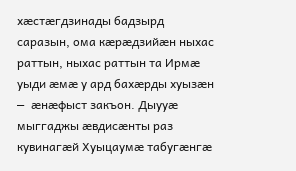хæстæгдзинады бадзырд саразын, ома кæрæдзийæн ныхас раттын, ныхас раттын та Ирмæ уыди æмæ у ард бахæрды хуызæн — æнæфыст закъон. Дыууæ мыггаджы æвдисæнты раз кувинагæй Хуыцаумæ табугæнгæ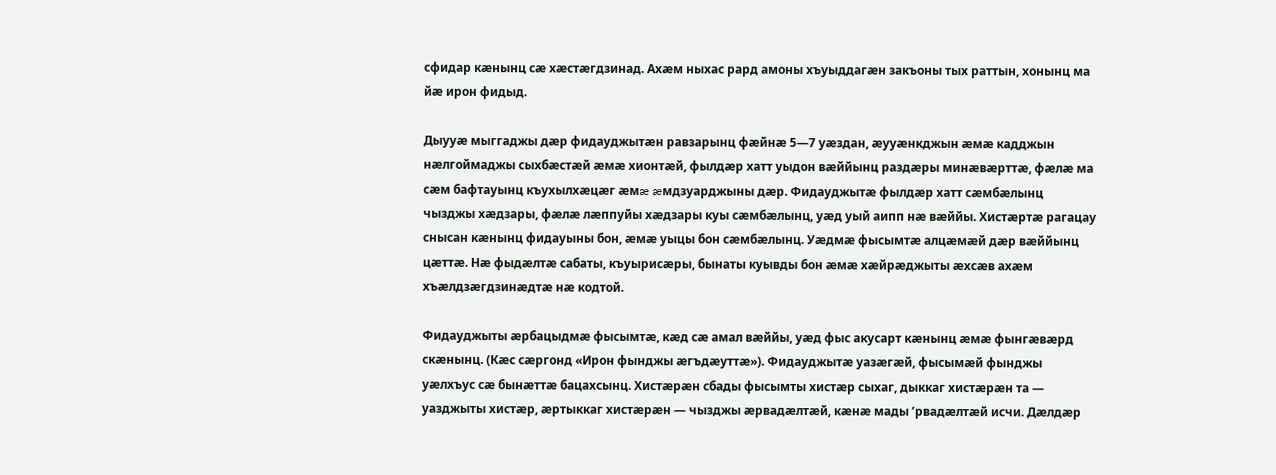сфидар кæнынц сæ хæстæгдзинад. Ахæм ныхас рард амоны хъуыддагæн закъоны тых раттын, хонынц ма йæ ирон фидыд.

Дыууæ мыггаджы дæр фидауджытæн равзарынц фæйнæ 5—7 уæздан, æууæнкджын æмæ кадджын нæлгоймаджы сыхбæстæй æмæ хионтæй, фылдæр хатт уыдон вæййынц раздæры минæвæрттæ, фæлæ ма сæм бафтауынц къухылхæцæг æмæ æмдзуарджыны дæр. Фидауджытæ фылдæр хатт сæмбæлынц чызджы хæдзары, фæлæ лæппуйы хæдзары куы сæмбæлынц, уæд уый аипп нæ вæййы. Хистæртæ рагацау снысан кæнынц фидауыны бон, æмæ уыцы бон сæмбæлынц. Уæдмæ фысымтæ алцæмæй дæр вæййынц цæттæ. Нæ фыдæлтæ сабаты, къуырисæры, бынаты куывды бон æмæ хæйрæджыты æхсæв ахæм хъæлдзæгдзинæдтæ нæ кодтой.

Фидауджыты æрбацыдмæ фысымтæ, кæд сæ амал вæййы, уæд фыс акусарт кæнынц æмæ фынгæвæрд скæнынц. (Кæс сæргонд «Ирон фынджы æгъдæуттæ»). Фидауджытæ уазæгæй, фысымæй фынджы уæлхъус сæ бынæттæ бацахсынц. Хистæрæн сбады фысымты хистæр сыхаг, дыккаг хистæрæн та — уазджыты хистæр, æртыккаг хистæрæн — чызджы æрвадæлтæй, кæнæ мады ’рвадæлтæй исчи. Дæлдæр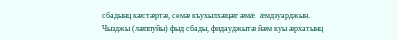сбадынц кæстæртæ, семæ къухылхæцæг æмæ æмдзуарджын. Чызджы (лæппуйы) фыд сбады, фидауджытæ йæм куы æрхатынц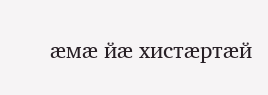æмæ йæ хистæртæй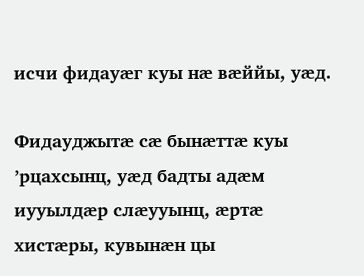исчи фидауæг куы нæ вæййы, уæд.

Фидауджытæ сæ бынæттæ куы ’рцахсынц, уæд бадты адæм иууылдæр слæууынц, æртæ хистæры, кувынæн цы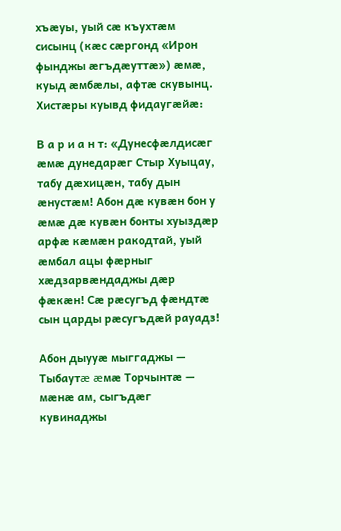хъæуы, уый сæ къухтæм сисынц (кæс сæргонд «Ирон фынджы æгъдæуттæ») æмæ, куыд æмбæлы, афтæ скувынц. Хистæры куывд фидаугæйæ:

В а р и а н т: «Дунесфæлдисæг æмæ дунедарæг Стыр Хуыцау, табу дæхицæн, табу дын æнустæм! Абон дæ кувæн бон у æмæ дæ кувæн бонты хуыздæр арфæ кæмæн ракодтай, уый æмбал ацы фæрныг хæдзарвæндаджы дæр фæкæн! Сæ рæсугъд фæндтæ сын царды рæсугъдæй рауадз!

Абон дыууæ мыггаджы — Тыбаутæ æмæ Торчынтæ — мæнæ ам, сыгъдæг кувинаджы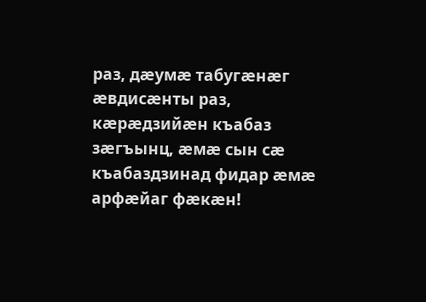раз, дæумæ табугæнæг æвдисæнты раз, кæрæдзийæн къабаз зæгъынц, æмæ сын сæ къабаздзинад фидар æмæ арфæйаг фæкæн!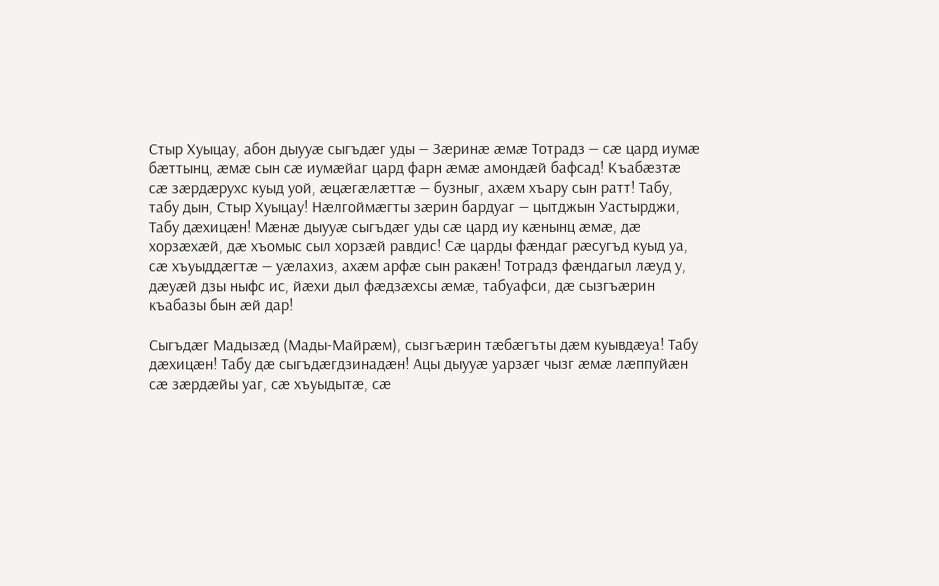Стыр Хуыцау, абон дыууæ сыгъдæг уды — Зæринæ æмæ Тотрадз — сæ цард иумæ бæттынц, æмæ сын сæ иумæйаг цард фарн æмæ амондæй бафсад! Къабæзтæ сæ зæрдæрухс куыд уой, æцæгæлæттæ — бузныг, ахæм хъару сын ратт! Табу, табу дын, Стыр Хуыцау! Нæлгоймæгты зæрин бардуаг — цытджын Уастырджи, Табу дæхицæн! Мæнæ дыууæ сыгъдæг уды сæ цард иу кæнынц æмæ, дæ хорзæхæй, дæ хъомыс сыл хорзæй равдис! Сæ царды фæндаг рæсугъд куыд уа, сæ хъуыддæгтæ — уæлахиз, ахæм арфæ сын ракæн! Тотрадз фæндагыл лæуд у, дæуæй дзы ныфс ис, йæхи дыл фæдзæхсы æмæ, табуафси, дæ сызгъæрин къабазы бын æй дар!

Сыгъдæг Мадызæд (Мады-Майрæм), сызгъæрин тæбæгъты дæм куывдæуа! Табу дæхицæн! Табу дæ сыгъдæгдзинадæн! Ацы дыууæ уарзæг чызг æмæ лæппуйæн сæ зæрдæйы уаг, сæ хъуыдытæ, сæ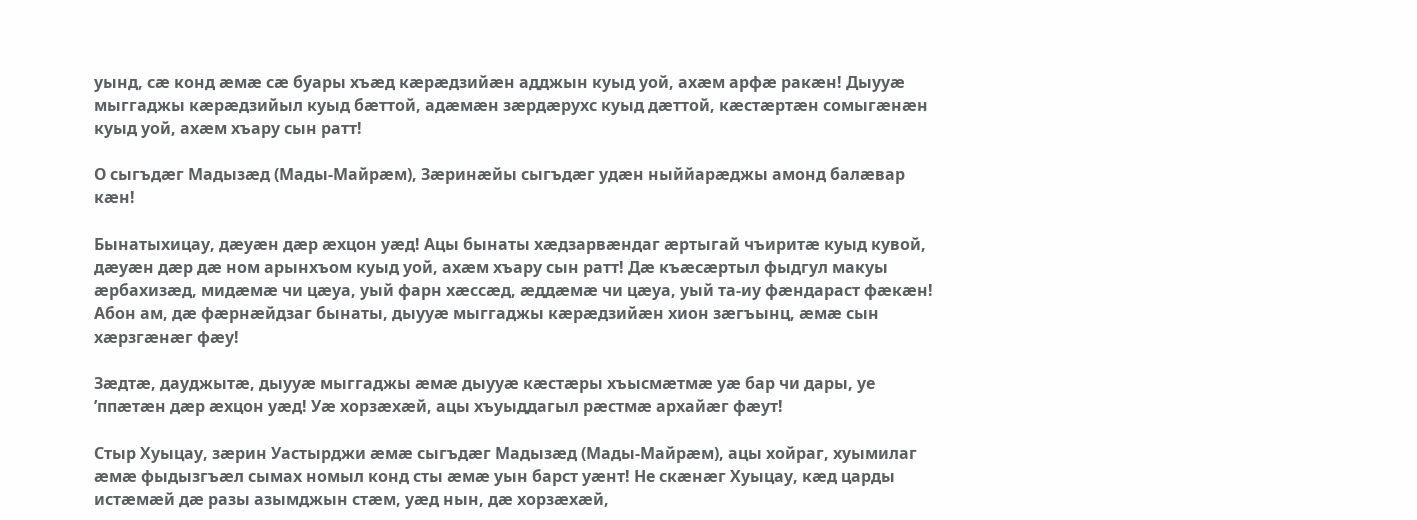уынд, сæ конд æмæ сæ буары хъæд кæрæдзийæн адджын куыд уой, ахæм арфæ ракæн! Дыууæ мыггаджы кæрæдзийыл куыд бæттой, адæмæн зæрдæрухс куыд дæттой, кæстæртæн сомыгæнæн куыд уой, ахæм хъару сын ратт!

О сыгъдæг Мадызæд (Мады-Майрæм), Зæринæйы сыгъдæг удæн ныййарæджы амонд балæвар кæн!

Бынатыхицау, дæуæн дæр æхцон уæд! Ацы бынаты хæдзарвæндаг æртыгай чъиритæ куыд кувой, дæуæн дæр дæ ном арынхъом куыд уой, ахæм хъару сын ратт! Дæ къæсæртыл фыдгул макуы æрбахизæд, мидæмæ чи цæуа, уый фарн хæссæд, æддæмæ чи цæуа, уый та-иу фæндараст фæкæн! Абон ам, дæ фæрнæйдзаг бынаты, дыууæ мыггаджы кæрæдзийæн хион зæгъынц, æмæ сын хæрзгæнæг фæу!

Зæдтæ, дауджытæ, дыууæ мыггаджы æмæ дыууæ кæстæры хъысмæтмæ уæ бар чи дары, уе ’ппæтæн дæр æхцон уæд! Уæ хорзæхæй, ацы хъуыддагыл рæстмæ архайæг фæут!

Стыр Хуыцау, зæрин Уастырджи æмæ сыгъдæг Мадызæд (Мады-Майрæм), ацы хойраг, хуымилаг æмæ фыдызгъæл сымах номыл конд сты æмæ уын барст уæнт! Не скæнæг Хуыцау, кæд царды истæмæй дæ разы азымджын стæм, уæд нын, дæ хорзæхæй,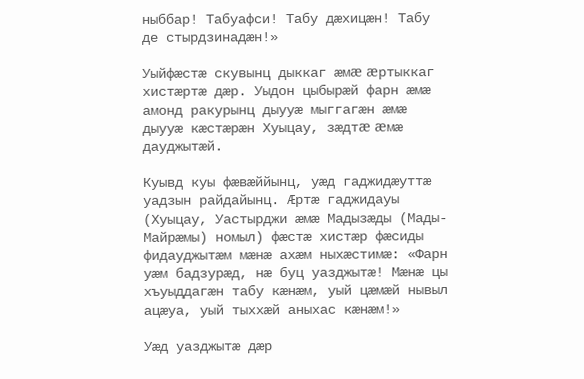ныббар! Табуафси! Табу дæхицæн! Табу де стырдзинадæн!»

Уыйфæстæ скувынц дыккаг æмæ æртыккаг хистæртæ дæр. Уыдон цыбырæй фарн æмæ амонд ракурынц дыууæ мыггагæн æмæ дыууæ кæстæрæн Хуыцау, зæдтæ æмæ дауджытæй.

Куывд куы фæвæййынц, уæд гаджидæуттæ уадзын райдайынц. Æртæ гаджидауы (Хуыцау, Уастырджи æмæ Мадызæды (Мады-Майрæмы) номыл) фæстæ хистæр фæсиды фидауджытæм мæнæ ахæм ныхæстимæ: «Фарн уæм бадзурæд, нæ буц уазджытæ! Мæнæ цы хъуыддагæн табу кæнæм, уый цæмæй нывыл ацæуа, уый тыххæй аныхас кæнæм!»

Уæд уазджытæ дæр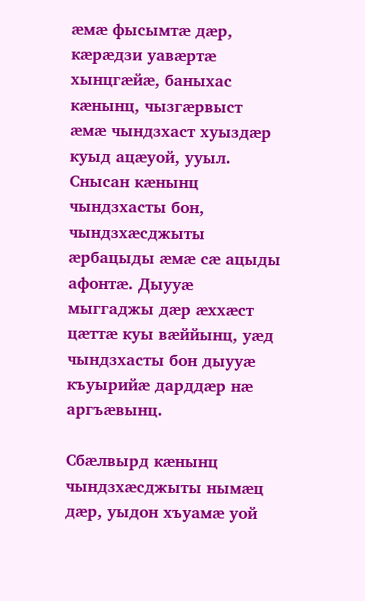æмæ фысымтæ дæр, кæрæдзи уавæртæ хынцгæйæ, баныхас кæнынц, чызгæрвыст æмæ чындзхаст хуыздæр куыд ацæуой, ууыл. Снысан кæнынц чындзхасты бон, чындзхæсджыты æрбацыды æмæ сæ ацыды афонтæ. Дыууæ мыггаджы дæр æххæст цæттæ куы вæййынц, уæд чындзхасты бон дыууæ къуырийæ дарддæр нæ аргъæвынц.

Сбæлвырд кæнынц чындзхæсджыты нымæц дæр, уыдон хъуамæ уой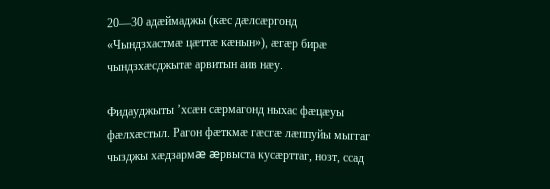20—30 адæймаджы (кæс дæлсæргонд «Чындзхастмæ цæттæ кæнын»), æгæр бирæ чындзхæсджытæ арвитын аив нæу.

Фидауджыты ’хсæн сæрмагонд ныхас фæцæуы фæлхæстыл. Рагон фæткмæ гæсгæ лæппуйы мыггаг чызджы хæдзармæ æрвыста кусæрттаг, нозт, ссад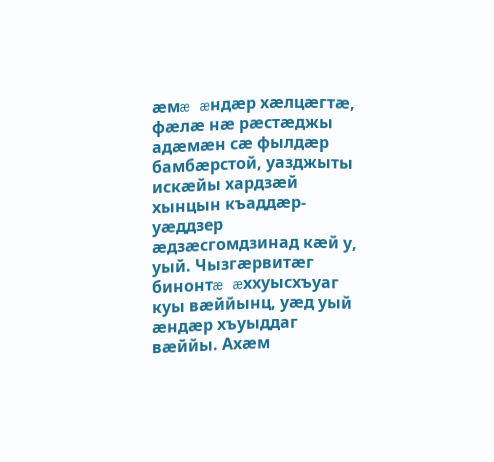æмæ æндæр хæлцæгтæ, фæлæ нæ рæстæджы адæмæн сæ фылдæр бамбæрстой, уазджыты искæйы хардзæй хынцын къаддæр-уæддзер æдзæсгомдзинад кæй у, уый. Чызгæрвитæг бинонтæ æххуысхъуаг куы вæййынц, уæд уый æндæр хъуыддаг вæййы. Ахæм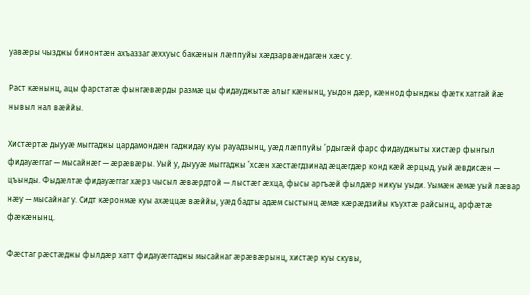уавæры чызджы бинонтæн ахъаззаг æххуыс бакæнын лæппуйы хæдзарвæндагæн хæс у.

Раст кæнынц, ацы фарстатæ фынгæвæрды размæ цы фидауджытæ алыг кæнынц, уыдон дæр, кæннод фынджы фæтк хатгай йæ нывыл нал вæййы.

Хистæртæ дыууæ мыггаджы цардамондæн гаджидау куы рауадзынц, уæд лæппуйы ’рдыгæй фарс фидауджыты хистæр фынгыл фидауæггаг — мысайнæг — æрæвæры. Уый у, дыууæ мыггаджы ’хсæн хæстæгдзинад æцæгдæр конд кæй æрцыд, уый æвдисæн — цъынды. Фыдæлтæ фидауæггаг хæрз чысыл æвæрдтой — лыстæг æхца, фысы аргъæй фылдæр никуы уыди. Уымæн æмæ уый лæвар нæу — мысайнаг у. Сидт кæронмæ куы ахæццæ вæййы, уæд бадты адæм сыстынц æмæ кæрæдзийы къухтæ райсынц, арфæтæ фæкæнынц.

Фæстаг рæстæджы фылдæр хатт фидауæггаджы мысайнаг æрæвæрынц, хистæр куы скувы,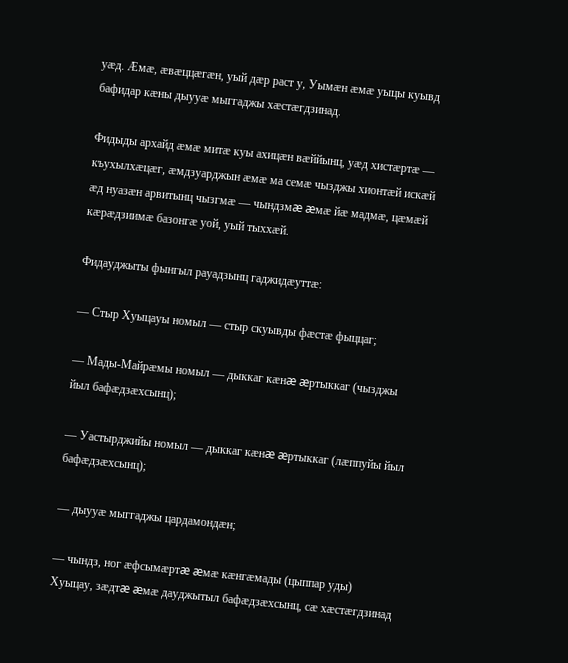уæд. Æмæ, æвæццæгæн, уый дæр раст у, Уымæн æмæ уыцы куывд бафидар кæны дыууæ мыггаджы хæстæгдзинад.

Фидыды архайд æмæ митæ куы ахицæн вæййынц, уæд хистæртæ — къухылхæцæг, æмдзуарджын æмæ ма семæ чызджы хионтæй искæй æд нуазæн арвитынц чызгмæ — чындзмæ æмæ йæ мадмæ, цæмæй кæрæдзиимæ базонгæ уой, уый тыххæй.

Фидауджыты фынгыл рауадзынц гаджидæуттæ:

— Стыр Хуыцауы номыл — стыр скуывды фæстæ фыццаг;

— Мады-Майрæмы номыл — дыккаг кæнæ æртыккаг (чызджы йыл бафæдзæхсынц);

— Уастырджийы номыл — дыккаг кæнæ æртыккаг (лæппуйы йыл бафæдзæхсынц);

— дыууæ мыггаджы цардамондæн;

— чындз, ног æфсымæртæ æмæ кæнгæмады (цыппар уды) Хуыцау, зæдтæ æмæ дауджытыл бафæдзæхсынц, сæ хæстæгдзинад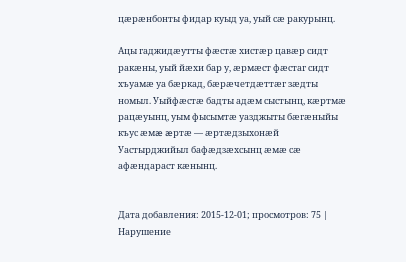цæрæнбонты фидар куыд уа, уый сæ ракурынц.

Ацы гаджидæутты фæстæ хистæр цавæр сидт ракæны, уый йæхи бар у, æрмæст фæстаг сидт хъуамæ уа бæркад, бæрæчетдæттæг зæдты номыл. Уыйфæстæ бадты адæм сыстынц, кæртмæ рацæуынц, уым фысымтæ уазджыты бæгæныйы къус æмæ æртæ — æртæдзыхонæй Уастырджийыл бафæдзæхсынц æмæ сæ афæндараст кæнынц.


Дата добавления: 2015-12-01; просмотров: 75 | Нарушение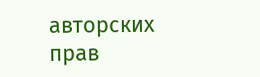авторских прав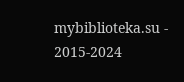mybiblioteka.su - 2015-2024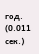год. (0.011 сек.)